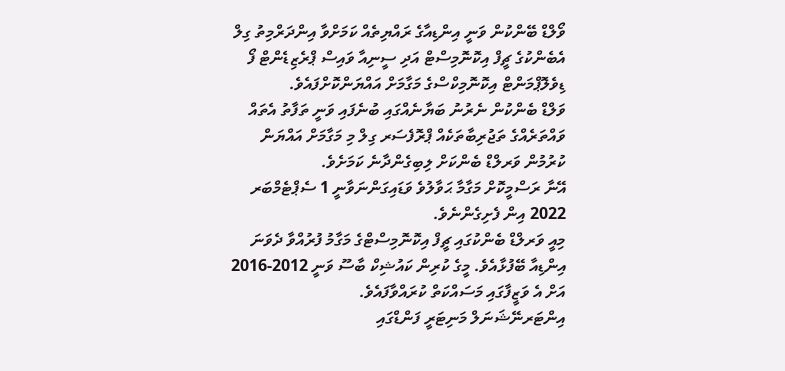ވޯލްޑް ބޭންކުން ވަނީ އިންޑިއާގެ ރައްޔިތެއް ކަމަށްވާ އިންދަރްމިތު ގިލް އެބެންކުގެ ޗީފް އިކޮނޮމިސްޓް އަދި ސީނިއާ ވައިސް ޕްރެޒިޑެންޓް ފޯ ޑިވެލޮޕްމަންޓް އިކޮނޮމިކްސްގެ މަގާމަށް އައްޔަންކޮށްފައެވެ.
ވަލްޑް ބެންކުން ނެރުނު ބަޔާނެއްގައި ބުނެފައި ވަނީ ތަފާތު އެތައް ވައްތަރެއްގެ ތަޖުރިބާތަކެއް ޕްރޮފެސަރ ގިލް މި މަގާމަށް އައްޔަން ކުރުމުން ވަރލްޑް ބެންކަށް ލިބިގެންދާނެ ކަމަށެވެ.
އޭނާ ރަސްމީކޮށް މަގާމާ ޙަވާލުވެ ވަޑައިގަންނަވާނީ 1 ސެޕްޓެމްބަރ 2022 އިން ފެށިގެންނެވެ.
މިއީ ވަރލްޑް ބެންކުގައި ޗީފް އިކޮނޮމިސްޓްގެ މަގާމު ފުރުއްވާ ދެވަނަ އިންޑިއާ ބޭފުޅާއެވެ. މީގެ ކުރިން ކައުޝިކް ބާސޫ ވަނީ 2012-2016 އަށް އެ ވަޒީފާގައި މަސައްކަތް ކުރައްވާފައެވެ.
އިންޓަރނޭޝަނަލް މަނިޓަރީ ފަންޑްގައި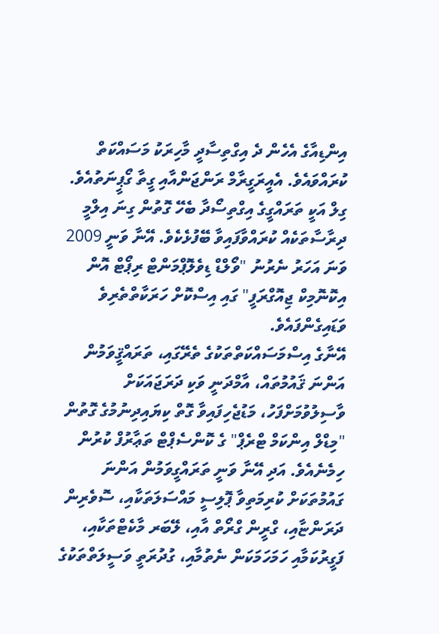އިންޑިއާގެ އެހެން ދެ އިގްތިސާދީ މާހިރަކު މަސައްކަތް ކުރައްވައެވެ. އެއީރަގީރާމް ރަންޖަންއާއި ގީތާ ގޯޕީނަތުއެވެ.
ގިލް އަކީ ތަރައްގީގެ އިގްތިސޯދާ ބެހޭ ގޮތުން ގިނަ އިލްމީ ދިރާސާތަކެއް ކުރައްވާފައިވާ ބޭފުޅެކެވެ. އޭނާ ވަނީ 2009 ވަނަ އަހަރު ނެރުނު "ވޯލްޑް ޑިވެލޮޕްމަންޓް ރިޕޯޓް އޮން އިކޮނޮމިކް ޖިއޮގްރަފީ" ގައި އިސްކޮށް ހަރަކާތްތެރިވެ ވަޑައިގެންފައެވެ.
އޭނާގެ އިސްމަސައްކަތްތަކުގެ ތެރޭގައި، ތަރައްޤީވަމުން އަންނަ ޤައުމުތައް، އާމްދަނީ ވަކި ދަރަޖައަކަށް ވާސިލުވުމަށްފަހު، މަޑުޖެހިފައިވާ ގޮތް ކިޔައިދިނުމުގެ ގޮތުން "މިޑްލް އިންކަމް ޓްރެޕް" ގެ ކޮންސެޕްޓް ތަޢާރުފް ކުރުން ހިމެނެއެވެ. އަދި އޭނާ ވަނީ ތަރައްގީވަމުން އަންނަ ގައުމުތަކަށް ކުރިމަތިވާ ޕޮލިސީ މައްސަލަތަކާއި، ސޮވެރިން ދަރަންޏާއި، ގްރީން ގްރޯތް އާއި، ލޭބަރ މާކެޓްތަކާއި، ފަގީރުކަމާއި ހަމަހަމަކަން ނެތުމާއި، ގުދުރަތީ ވަސީލަތްތަކުގެ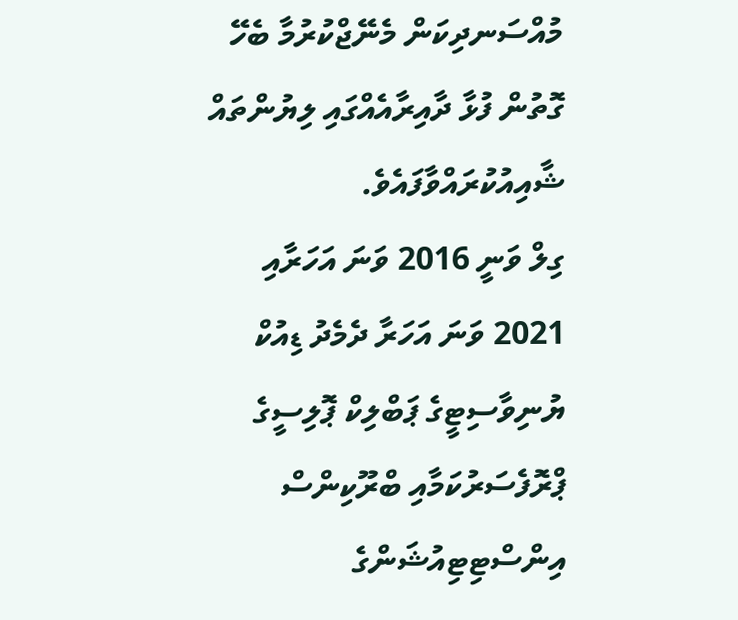މުއްސަނދިކަން މެނޭޖްކުރުމާ ބެހޭ ގޮތުން ފުޅާ ދާއިރާއެއްގައި ލިޔުންތައް ޝާއިއުކުރައްވާފައެވެ.
ގިލް ވަނީ 2016 ވަނަ އަހަރާއި 2021 ވަނަ އަހަރާ ދެމެދު ޑިއުކް ޔުނިވާސިޓީގެ ޕަބްލިކް ޕޮލިސީގެ ޕްރޮފެސަރުކަމާއި ބްރޫކިންސް އިންސްޓިޓިއުޝަންގެ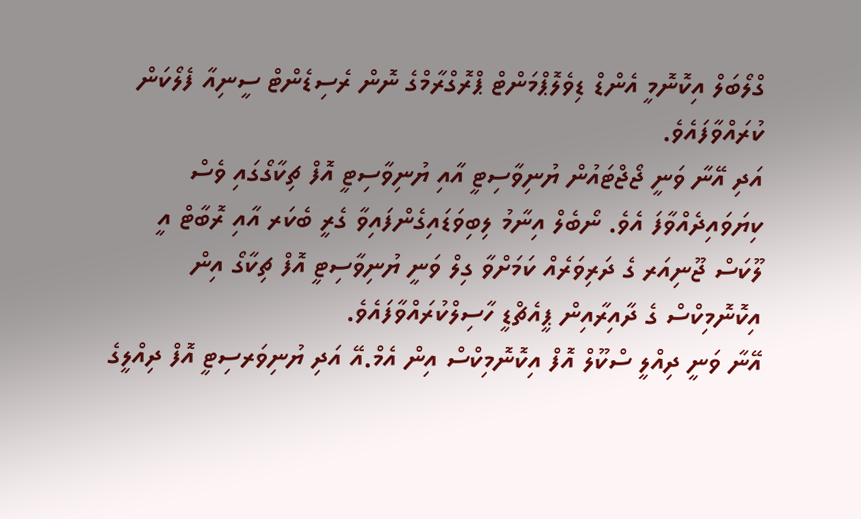ގްލޯބަލް އިކޮނޮމީ އެންޑް ޑިވެލޮޕްމަންޓް ޕްރޮގްރާމްގެ ނޮން ރެސިޑެންޓް ސީނިއާ ފެލޯކަން ކުރައްވާފައެވެ.
އަދި އޭނާ ވަނީ ޖޯޖްޓައުން ޔުނިވާސިޓީ އާއި ޔުނިވާސިޓީ އޮފް ޗިކާގޯގައި ވެސް ކިޔަވައިދެއްވާފަ އެވެ. ނޯބެލް އިނާމު ލިބިވަޑައިގެންފައިވާ ގެރީ ބެކަރ އާއި ރޮބާޓް އީ ލޫކަސް ޖޫނިއަރ ގެ ދަރިވަރެއް ކަމަށްވާ ގިލް ވަނީ ޔުނިވާސިޓީ އޮފް ޗިކާގޯ އިން އިކޮނޮމިކްސް ގެ ދާއިރާއިން ޕީއެޗްޑީ ހާސިލްކުރައްވާފައެވެ.
އޭނާ ވަނީ ދިއްލީ ސްކޫލް އޮފް އިކޮނޮމިކްސް އިން އެމް.އޭ އަދި ޔުނިވަރސިޓީ އޮފް ދިއްލީގެ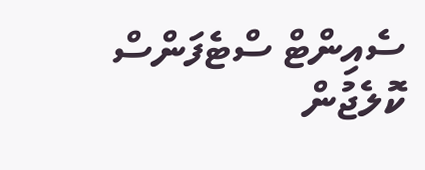ސެއިންޓް ސްޓެފަންސް ކޮލެޖުން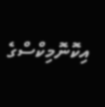އިކޮނޮމިކްސްގެ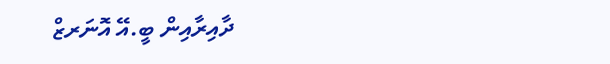ދާއިރާއިން ބީ.އޭ އޮނަރޒް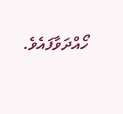ހޯއްދަވާފައެވެ.